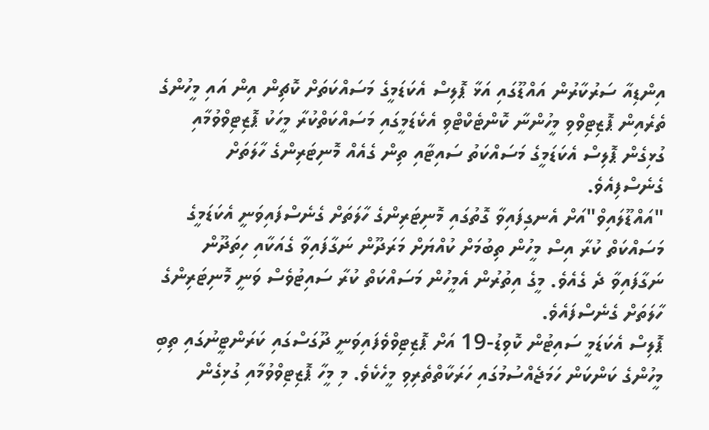އިންޑިއާ ސަރުކާރުން އައްޑޫގައި އަޅާ ޕޮލިސް އެކަޑަމީގެ މަސައްކަތަށް ކޮޗިން އިން އައި މީހުންގެ ތެރެއިން ޕޮޒިޓިވްވި މީހުންނާ ކޮންޓެކްޓްވި އެކެޑަމީގައި މަސައްކަތްކުރާ މީހަކު ޕޮޒިޓިވްވުމާއި ގުޅިގެން ޕޮލިސް އެކަޑަމީގެ މަސައްކަތު ސައިޓާއި ތިން ގެއެއް މޮނިޓަރިންގެ ހާލަތަށް ގެނެސްފިއެވެ.
"އައްޑޫލައިވް"އަށް އެނގިފައިވާ ގޮތުގައި މޮނިޓަރިންގެ ހާލަތަށް ގެނެސްފައިވަނީ އެކަޑަމީގެ މަސައްކަތް ކުރާ އިސް މީހުން ތިބުމަށް ކުއްޔަށް މަރަދޫން ނަގާފައިވާ ގެއަކާއި ހިތަދޫން ނަގާފައިވާ ދެ ގެއެވެ. މީގެ އިތުރުން އެމީހުން މަސައްކަތް ކުރާ ސައިޓުވެސް ވަނީ މޮނިޓަރިންގެ ހާލަތަށް ގެނެސްފައެވެ.
ޕޮލިސް އެކަޑަމީ ސައިޓުން ކޮވިޑު-19 އަށް ޕޮޒިޓިވްވެފައިވަނީ ދޫގަސްގައި ކަރަންޓީނުގައި ތިބި މީހުންގެ ކަންކަން ހަމަޖެއްސުމުގައި ހަރަކާތްތެރިވި މީހެކެވެ. މި މީހާ ޕޮޒިޓިވްވުމާއި ގުޅިގެން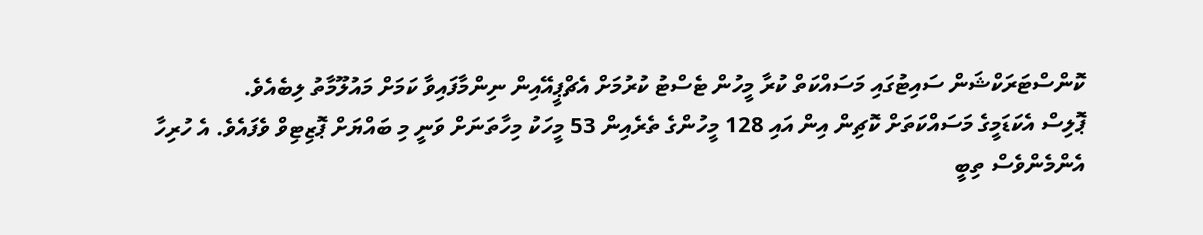ކޮންސްޓަރަކްޝަން ސައިޓުގައި މަސައްކަތް ކުރާ މީހުން ޓެސްޓު ކުރުމަށް އެޗްޕީއޭއިން ނިންމާފައިވާ ކަމަށް މައުލޫމާތު ލިބެއެވެ.
ޕޮލިސް އެކަޑަމީގެ މަސައްކަތަށް ކޮޗިން އިން އައި 128 މީހުންގެ ތެރެއިން 53 މީހަކު މިހާތަނަށް ވަނީ މި ބައްޔަށް ޕޮޒިޓިވް ވެފައެވެ. އެ ހުރިހާ އެންމެންވެސް ތިބީ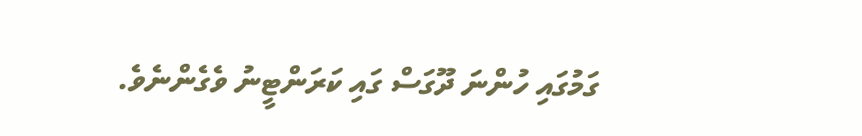ގަމުގައި ހުންނަ ދޫގަސް ގައި ކަރަންޓީނު ވެގެންނެވެ.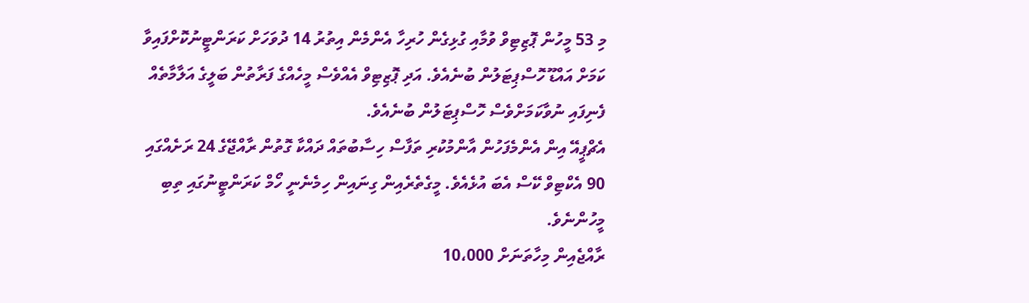މި 53 މީހުން ޕޮޒިޓިވް ވުމާއި ގުޅިގެން ހުރިހާ އެންމެން އިތުރު 14 ދުވަހަށް ކަރަންޓީނުކޮށްފައިވާ ކަމަށް އައްޑޫ ހޮސްޕިޓަލުން ބުނެއެވެ. އަދި ޕޮޒިޓިވް އެއްވެސް މީހެއްގެ ފަރާތުން ބަލީގެ އަލާމާތެއް ފެނިފައި ނުވާކަމަށްވެސް ހޮސްޕިޓަލުން ބުނެއެވެ.
އެޗްޕީއޭ އިން އެންމެފަހުން އާންމުކުރި ތަފާސް ހިސާބުތައް ދައްކާ ގޮތުން ރާއްޖޭގެ 24 ރަށެއްގައި 90 އެކްޓިވް ކޭސް އެބަ އުޅެއެވެ. މީގެތެރެއިން ގިނައިން ހިމެނެނީ ހޯމް ކަރަންޓީނުގައި ތިބި މީހުންނެވެ.
ރާއްޖެއިން މިހާތަނަށް 10،000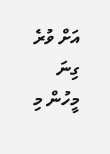އަށް ވުރެ ގިނަ މީހުން މި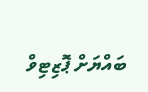ބައްޔަށް ޕޮޒިޓިވް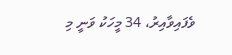ވެފައިވާއިރު، 34 މީހަކު ވަނީ މި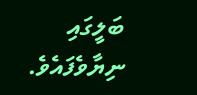ބަލީގައި ނިޔާވެފައެވެ.